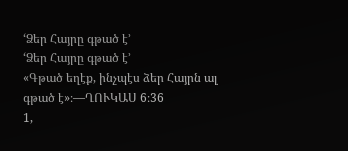‘Ձեր Հայրը գթած է’
‘Ձեր Հայրը գթած է’
«Գթած եղէք, ինչպէս ձեր Հայրն ալ գթած է»։—ՂՈՒԿԱՍ 6։36
1,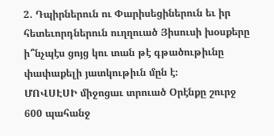2. Դպիրներուն ու Փարիսեցիներուն եւ իր հետեւորդներուն ուղղուած Յիսուսի խօսքերը ի՞նչպէս ցոյց կու տան թէ գթածութիւնը փափաքելի յատկութիւն մըն է։
ՄՈՎՍԷՍԻ միջոցաւ տրուած Օրէնքը շուրջ 600 պահանջ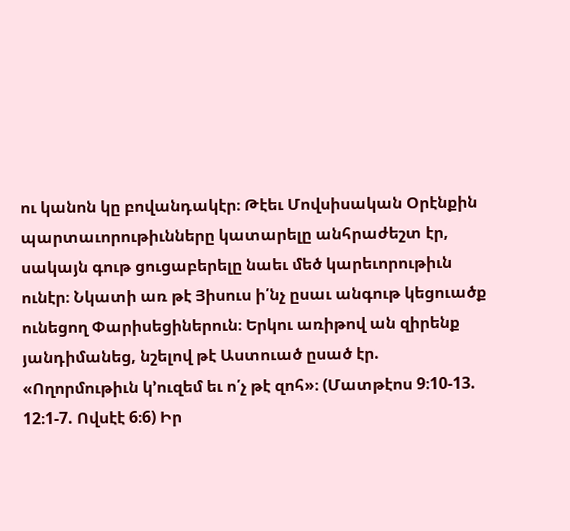ու կանոն կը բովանդակէր։ Թէեւ Մովսիսական Օրէնքին պարտաւորութիւնները կատարելը անհրաժեշտ էր, սակայն գութ ցուցաբերելը նաեւ մեծ կարեւորութիւն ունէր։ Նկատի առ թէ Յիսուս ի՛նչ ըսաւ անգութ կեցուածք ունեցող Փարիսեցիներուն։ Երկու առիթով ան զիրենք յանդիմանեց, նշելով թէ Աստուած ըսած էր. «Ողորմութիւն կ’ուզեմ եւ ո՛չ թէ զոհ»։ (Մատթէոս 9։10-13. 12։1-7. Ովսէէ 6։6) Իր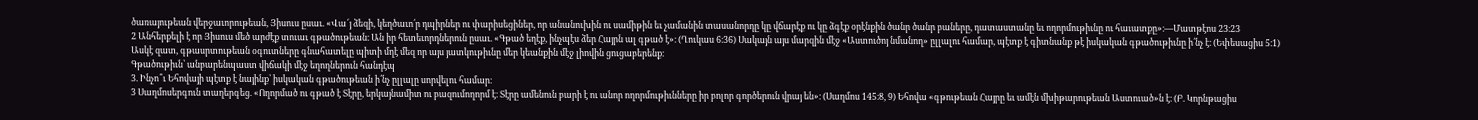ծառայութեան վերջաւորութեան, Յիսուս ըսաւ. «Վա՜յ ձեզի, կեղծաւո՛ր դպիրներ ու փարիսեցիներ, որ անանուխին ու սամիթին եւ չամանին տասանորդը կը վճարէք ու կը ձգէք օրէնքին ծանր ծանր բաները, դատաստանը եւ ողորմութիւնը ու հաւատքը»։—Մատթէոս 23։23
2 Անհերքելի է որ Յիսուս մեծ արժէք տուաւ գթածութեան։ Ան իր հետեւորդներուն ըսաւ. «Գթած եղէք, ինչպէս ձեր Հայրն ալ գթած է»։ (Ղուկաս 6։36) Սակայն այս մարզին մէջ «Աստուծոյ նմանող» ըլլալու համար, պէտք է գիտնանք թէ իսկական գթածութիւնը ի՛նչ է։ (Եփեսացիս 5։1) Ասկէ զատ, գթասրտութեան օգուտները գնահատելը պիտի մղէ մեզ որ այս յատկութիւնը մեր կեանքին մէջ լիովին ցուցաբերենք։
Գթածութիւն՝ անբարենպաստ վիճակի մէջ եղողներուն հանդէպ
3. Ինչո՞ւ Եհովայի պէտք է նայինք՝ իսկական գթածութեան ի՛նչ ըլլալը սորվելու համար։
3 Սաղմոսերգուն տաղերգեց. «Ողորմած ու գթած է Տէրը, երկայնամիտ ու բազումողորմ է։ Տէրը ամենուն բարի է ու անոր ողորմութիւնները իր բոլոր գործերուն վրայ են»։ (Սաղմոս 145։8, 9) Եհովա «գթութեան Հայրը եւ ամէն մխիթարութեան Աստուած»ն է։ (Բ. Կորնթացիս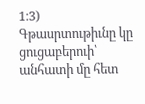1։3) Գթասրտութիւնը կը ցուցաբերուի՝ անհատի մը հետ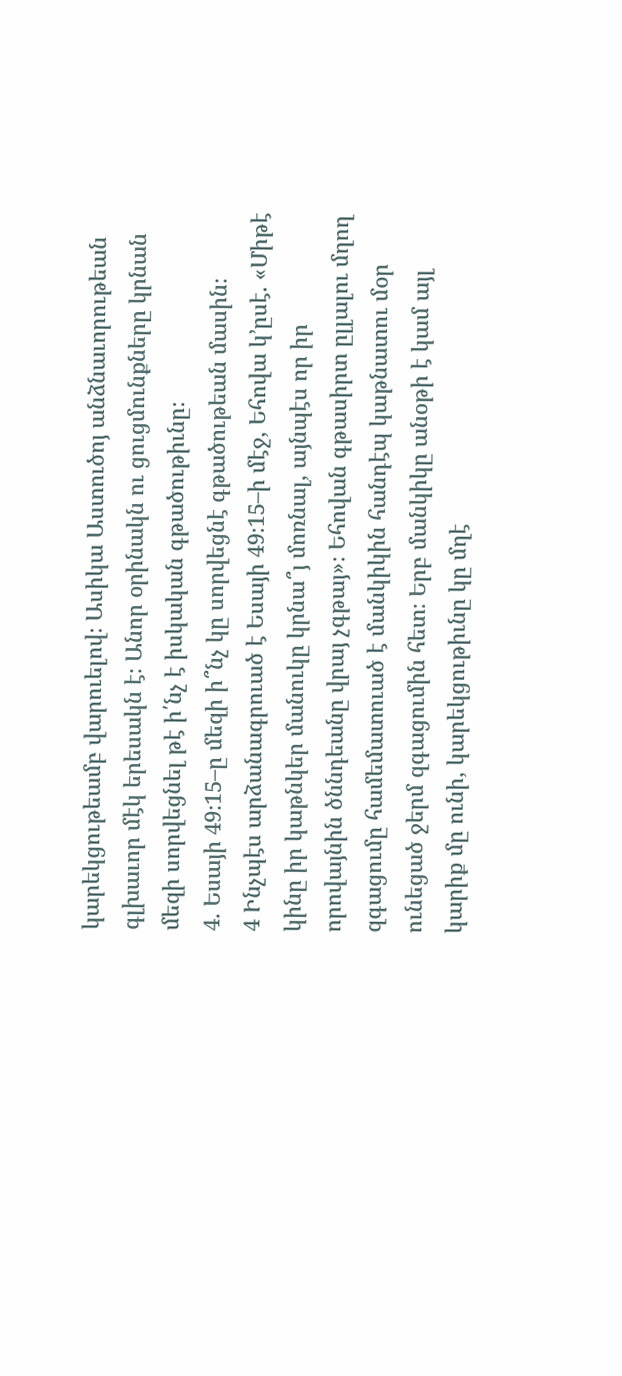կարեկցութեամբ վարուելով։ Ասիկա Աստուծոյ անձնաւորութեան գլխաւոր մէկ երեսակն է։ Անոր օրինակն ու ցուցմունքները կրնան մեզի սորվեցնել թէ ի՛նչ է իսկական գթածութիւնը։
4. Եսայի 49։15–ը մեզի ի՞նչ կը սորվեցնէ գթածութեան մասին։
4 Ինչպէս արձանագրուած է Եսայի 49։15–ի մէջ, Եհովա կ’ըսէ. «Միթէ կինը իր կաթնկեր մանուկը կրնա՞յ մոռնալ, այնպէս որ իր որովայնին ծննդեանը վրայ չգթայ»։ Եհովան գթասիրտ ըլլալու մղող զգացումը համեմատուած է մանկիկին հանդէպ կաթնատու մօր ունեցած ջերմ զգացումին հետ։ Երբ մանկիկը անօթի է կամ այլ կարիք մը ունի, կարեկցութիւնը կը մղէ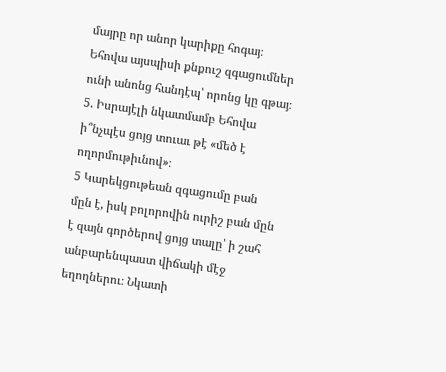մայրը որ անոր կարիքը հոգայ։ Եհովա այսպիսի քնքուշ զգացումներ ունի անոնց հանդէպ՝ որոնց կը գթայ։
5. Իսրայէլի նկատմամբ Եհովա ի՞նչպէս ցոյց տուաւ թէ «մեծ է ողորմութիւնով»։
5 Կարեկցութեան զգացումը բան մըն է, իսկ բոլորովին ուրիշ բան մըն է զայն գործերով ցոյց տալը՝ ի շահ անբարենպաստ վիճակի մէջ եղողներու։ Նկատի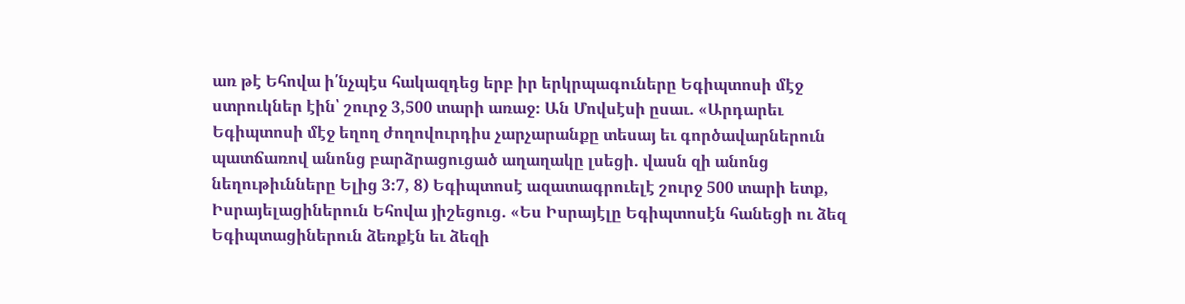առ թէ Եհովա ի՛նչպէս հակազդեց երբ իր երկրպագուները Եգիպտոսի մէջ ստրուկներ էին՝ շուրջ 3,500 տարի առաջ։ Ան Մովսէսի ըսաւ. «Արդարեւ Եգիպտոսի մէջ եղող ժողովուրդիս չարչարանքը տեսայ եւ գործավարներուն պատճառով անոնց բարձրացուցած աղաղակը լսեցի. վասն զի անոնց նեղութիւնները Ելից 3։7, 8) Եգիպտոսէ ազատագրուելէ շուրջ 500 տարի ետք, Իսրայելացիներուն Եհովա յիշեցուց. «Ես Իսրայէլը Եգիպտոսէն հանեցի ու ձեզ Եգիպտացիներուն ձեռքէն եւ ձեզի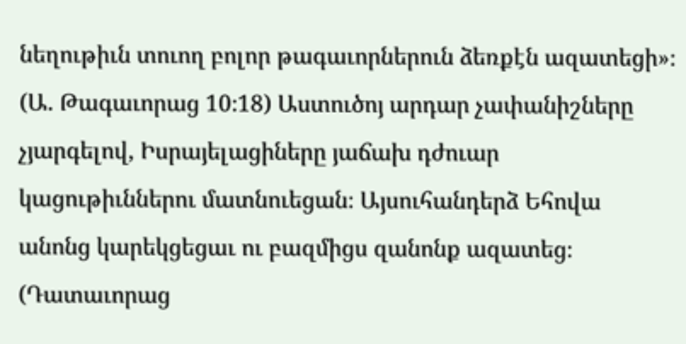նեղութիւն տուող բոլոր թագաւորներուն ձեռքէն ազատեցի»։ (Ա. Թագաւորաց 10։18) Աստուծոյ արդար չափանիշները չյարգելով, Իսրայելացիները յաճախ դժուար կացութիւններու մատնուեցան։ Այսուհանդերձ Եհովա անոնց կարեկցեցաւ ու բազմիցս զանոնք ազատեց։ (Դատաւորաց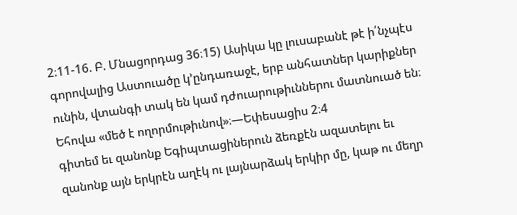2։11-16. Բ. Մնացորդաց 36։15) Ասիկա կը լուսաբանէ թէ ի՛նչպէս գորովալից Աստուածը կ’ընդառաջէ, երբ անհատներ կարիքներ ունին, վտանգի տակ են կամ դժուարութիւններու մատնուած են։ Եհովա «մեծ է ողորմութիւնով»։—Եփեսացիս 2։4
գիտեմ եւ զանոնք Եգիպտացիներուն ձեռքէն ազատելու եւ զանոնք այն երկրէն աղէկ ու լայնարձակ երկիր մը, կաթ ու մեղր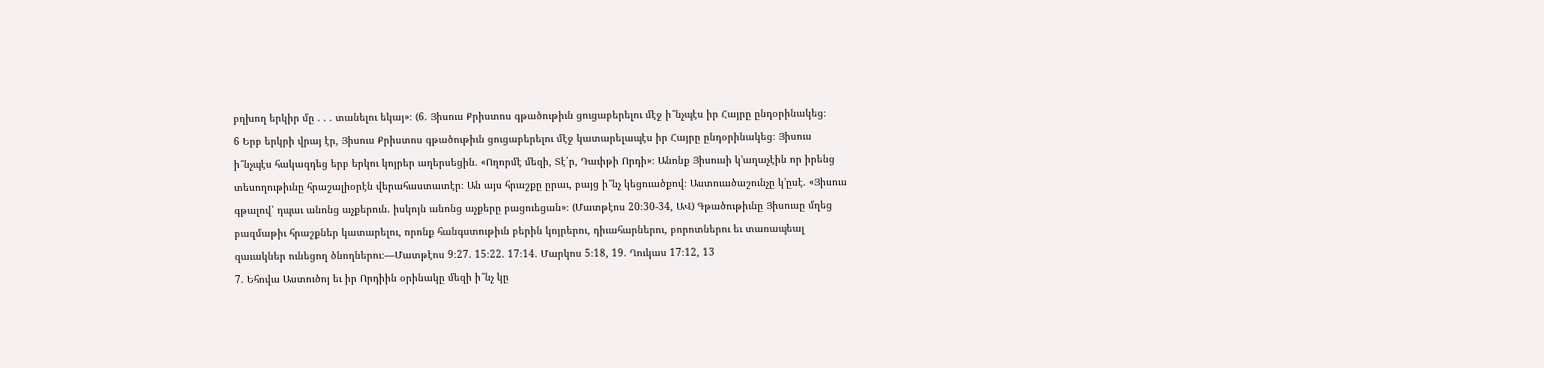բղխող երկիր մը . . . տանելու եկայ»։ (6. Յիսուս Քրիստոս գթածութիւն ցուցաբերելու մէջ ի՞նչպէս իր Հայրը ընդօրինակեց։
6 Երբ երկրի վրայ էր, Յիսուս Քրիստոս գթածութիւն ցուցաբերելու մէջ կատարելապէս իր Հայրը ընդօրինակեց։ Յիսուս ի՞նչպէս հակազդեց երբ երկու կոյրեր աղերսեցին. «Ողորմէ մեզի, Տէ՛ր, Դաւիթի Որդի»։ Անոնք Յիսուսի կ’աղաչէին որ իրենց տեսողութիւնը հրաշալիօրէն վերահաստատէր։ Ան այս հրաշքը ըրաւ, բայց ի՞նչ կեցուածքով։ Աստուածաշունչը կ’ըսէ. «Յիսուս գթալով՝ դպաւ անոնց աչքերուն. իսկոյն անոնց աչքերը բացուեցան»։ (Մատթէոս 20։30-34, ԱՎ) Գթածութիւնը Յիսուսը մղեց բազմաթիւ հրաշքներ կատարելու, որոնք հանգստութիւն բերին կոյրերու, դիւահարներու, բորոտներու եւ տառապեալ զաւակներ ունեցող ծնողներու։—Մատթէոս 9։27. 15։22. 17։14. Մարկոս 5։18, 19. Ղուկաս 17։12, 13
7. Եհովա Աստուծոյ եւ իր Որդիին օրինակը մեզի ի՞նչ կը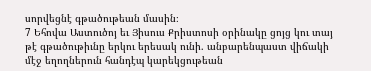սորվեցնէ գթածութեան մասին։
7 Եհովա Աստուծոյ եւ Յիսուս Քրիստոսի օրինակը ցոյց կու տայ թէ գթածութիւնը երկու երեսակ ունի. անբարենպաստ վիճակի մէջ եղողներուն հանդէպ կարեկցութեան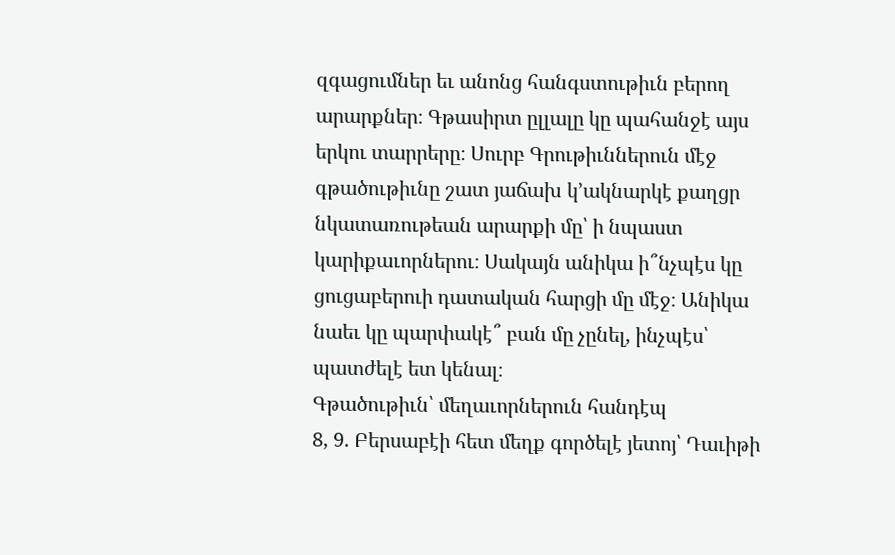զգացումներ եւ անոնց հանգստութիւն բերող արարքներ։ Գթասիրտ ըլլալը կը պահանջէ այս երկու տարրերը։ Սուրբ Գրութիւններուն մէջ գթածութիւնը շատ յաճախ կ’ակնարկէ քաղցր նկատառութեան արարքի մը՝ ի նպաստ կարիքաւորներու։ Սակայն անիկա ի՞նչպէս կը ցուցաբերուի դատական հարցի մը մէջ։ Անիկա նաեւ կը պարփակէ՞ բան մը չընել, ինչպէս՝ պատժելէ ետ կենալ։
Գթածութիւն՝ մեղաւորներուն հանդէպ
8, 9. Բերսաբէի հետ մեղք գործելէ յետոյ՝ Դաւիթի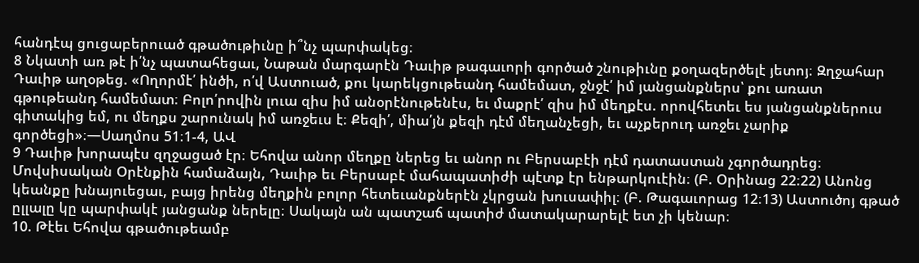հանդէպ ցուցաբերուած գթածութիւնը ի՞նչ պարփակեց։
8 Նկատի առ թէ ի՛նչ պատահեցաւ, Նաթան մարգարէն Դաւիթ թագաւորի գործած շնութիւնը քօղազերծելէ յետոյ։ Զղջահար Դաւիթ աղօթեց. «Ողորմէ՛ ինծի, ո՛վ Աստուած, քու կարեկցութեանդ համեմատ, ջնջէ՛ իմ յանցանքներս՝ քու առատ գթութեանդ համեմատ։ Բոլո՛րովին լուա զիս իմ անօրէնութենէս, եւ մաքրէ՛ զիս իմ մեղքէս. որովհետեւ ես յանցանքներուս գիտակից եմ, ու մեղքս շարունակ իմ առջեւս է։ Քեզի՛, միա՛յն քեզի դէմ մեղանչեցի, եւ աչքերուդ առջեւ չարիք գործեցի»։—Սաղմոս 51։1-4, ԱՎ
9 Դաւիթ խորապէս զղջացած էր։ Եհովա անոր մեղքը ներեց եւ անոր ու Բերսաբէի դէմ դատաստան չգործադրեց։ Մովսիսական Օրէնքին համաձայն, Դաւիթ եւ Բերսաբէ մահապատիժի պէտք էր ենթարկուէին։ (Բ. Օրինաց 22։22) Անոնց կեանքը խնայուեցաւ, բայց իրենց մեղքին բոլոր հետեւանքներէն չկրցան խուսափիլ։ (Բ. Թագաւորաց 12։13) Աստուծոյ գթած ըլլալը կը պարփակէ յանցանք ներելը։ Սակայն ան պատշաճ պատիժ մատակարարելէ ետ չի կենար։
10. Թէեւ Եհովա գթածութեամբ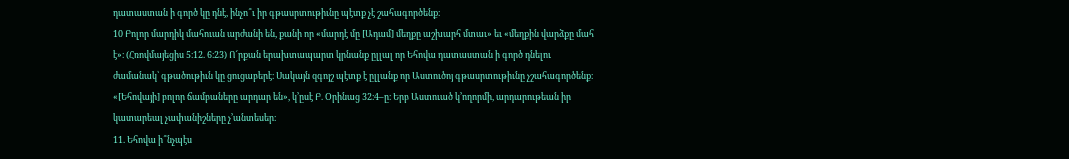դատաստան ի գործ կը դնէ, ինչո՞ւ իր գթասրտութիւնը պէտք չէ շահագործենք։
10 Բոլոր մարդիկ մահուան արժանի են, քանի որ «մարդէ մը [Ադամ] մեղքը աշխարհ մտաւ» եւ «մեղքին վարձքը մահ է»։ (Հռովմայեցիս 5։12. 6։23) Ո՜րքան երախտապարտ կրնանք ըլլալ որ Եհովա դատաստան ի գործ դնելու ժամանակ՝ գթածութիւն կը ցուցաբերէ։ Սակայն զգոյշ պէտք է ըլլանք որ Աստուծոյ գթասրտութիւնը չշահագործենք։ «[Եհովայի] բոլոր ճամբաները արդար են», կ’ըսէ Բ. Օրինաց 32։4–ը։ Երբ Աստուած կ’ողորմի, արդարութեան իր կատարեալ չափանիշները չ’անտեսեր։
11. Եհովա ի՞նչպէս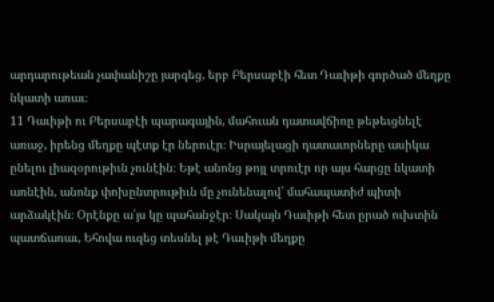արդարութեան չափանիշը յարգեց, երբ Բերսաբէի հետ Դաւիթի գործած մեղքը նկատի առաւ։
11 Դաւիթի ու Բերսաբէի պարագային, մահուան դատավճիռը թեթեւցնելէ առաջ, իրենց մեղքը պէտք էր ներուէր։ Իսրայելացի դատաւորները ասիկա ընելու լիազօրութիւն չունէին։ Եթէ անոնց թոյլ տրուէր որ այս հարցը նկատի առնէին, անոնք փոխընտրութիւն մը չունենալով՝ մահապատիժ պիտի արձակէին։ Օրէնքը ա՛յս կը պահանջէր։ Սակայն Դաւիթի հետ ըրած ուխտին պատճառաւ, Եհովա ուզեց տեսնել թէ Դաւիթի մեղքը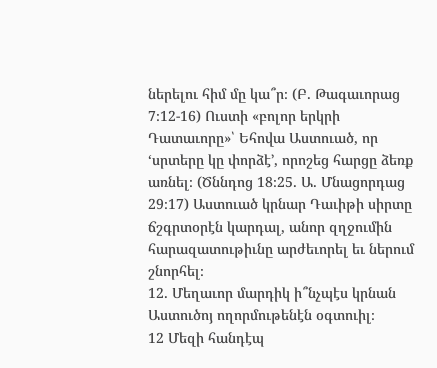ներելու հիմ մը կա՞ր։ (Բ. Թագաւորաց 7։12-16) Ուստի «բոլոր երկրի Դատաւորը»՝ Եհովա Աստուած, որ ‘սրտերը կը փորձէ’, որոշեց հարցը ձեռք առնել։ (Ծննդոց 18։25. Ա. Մնացորդաց 29։17) Աստուած կրնար Դաւիթի սիրտը ճշգրտօրէն կարդալ, անոր զղջումին հարազատութիւնը արժեւորել եւ ներում շնորհել։
12. Մեղաւոր մարդիկ ի՞նչպէս կրնան Աստուծոյ ողորմութենէն օգտուիլ։
12 Մեզի հանդէպ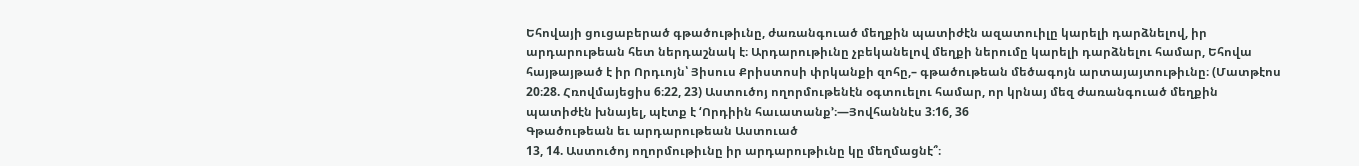Եհովայի ցուցաբերած գթածութիւնը, ժառանգուած մեղքին պատիժէն ազատուիլը կարելի դարձնելով, իր արդարութեան հետ ներդաշնակ է։ Արդարութիւնը չբեկանելով մեղքի ներումը կարելի դարձնելու համար, Եհովա հայթայթած է իր Որդւոյն՝ Յիսուս Քրիստոսի փրկանքի զոհը,– գթածութեան մեծագոյն արտայայտութիւնը։ (Մատթէոս 20։28. Հռովմայեցիս 6։22, 23) Աստուծոյ ողորմութենէն օգտուելու համար, որ կրնայ մեզ ժառանգուած մեղքին պատիժէն խնայել, պէտք է ‘Որդիին հաւատանք’։—Յովհաննէս 3։16, 36
Գթածութեան եւ արդարութեան Աստուած
13, 14. Աստուծոյ ողորմութիւնը իր արդարութիւնը կը մեղմացնէ՞։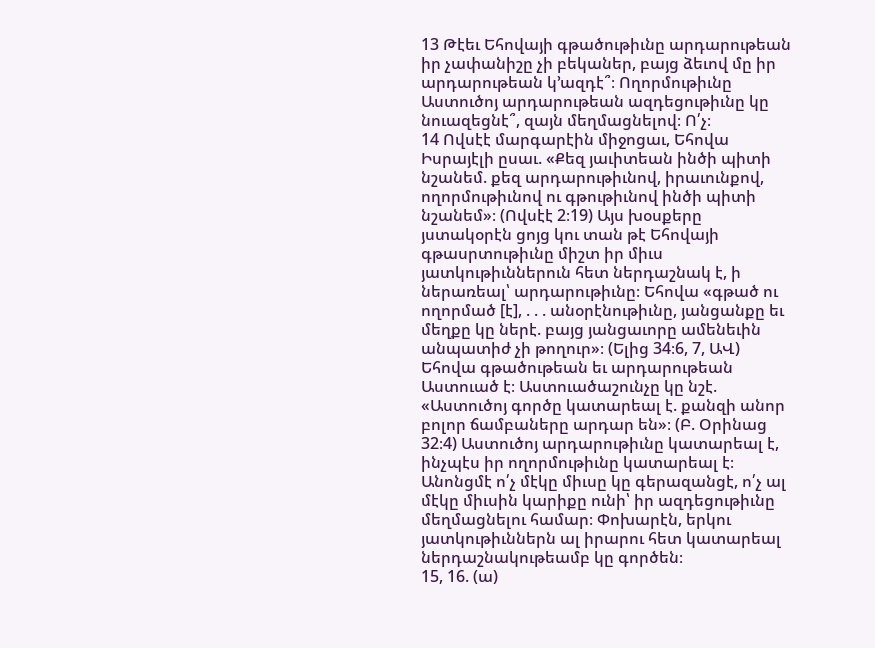13 Թէեւ Եհովայի գթածութիւնը արդարութեան իր չափանիշը չի բեկաներ, բայց ձեւով մը իր արդարութեան կ’ազդէ՞։ Ողորմութիւնը Աստուծոյ արդարութեան ազդեցութիւնը կը նուազեցնէ՞, զայն մեղմացնելով։ Ո՛չ։
14 Ովսէէ մարգարէին միջոցաւ, Եհովա Իսրայէլի ըսաւ. «Քեզ յաւիտեան ինծի պիտի նշանեմ. քեզ արդարութիւնով, իրաւունքով, ողորմութիւնով ու գթութիւնով ինծի պիտի նշանեմ»։ (Ովսէէ 2։19) Այս խօսքերը յստակօրէն ցոյց կու տան թէ Եհովայի գթասրտութիւնը միշտ իր միւս յատկութիւններուն հետ ներդաշնակ է, ի ներառեալ՝ արդարութիւնը։ Եհովա «գթած ու ողորմած [է], . . . անօրէնութիւնը, յանցանքը եւ մեղքը կը ներէ. բայց յանցաւորը ամենեւին անպատիժ չի թողուր»։ (Ելից 34։6, 7, ԱՎ) Եհովա գթածութեան եւ արդարութեան Աստուած է։ Աստուածաշունչը կը նշէ. «Աստուծոյ գործը կատարեալ է. քանզի անոր բոլոր ճամբաները արդար են»։ (Բ. Օրինաց 32։4) Աստուծոյ արդարութիւնը կատարեալ է, ինչպէս իր ողորմութիւնը կատարեալ է։ Անոնցմէ ո՛չ մէկը միւսը կը գերազանցէ, ո՛չ ալ մէկը միւսին կարիքը ունի՝ իր ազդեցութիւնը մեղմացնելու համար։ Փոխարէն, երկու յատկութիւններն ալ իրարու հետ կատարեալ ներդաշնակութեամբ կը գործեն։
15, 16. (ա)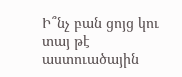Ի՞նչ բան ցոյց կու տայ թէ աստուածային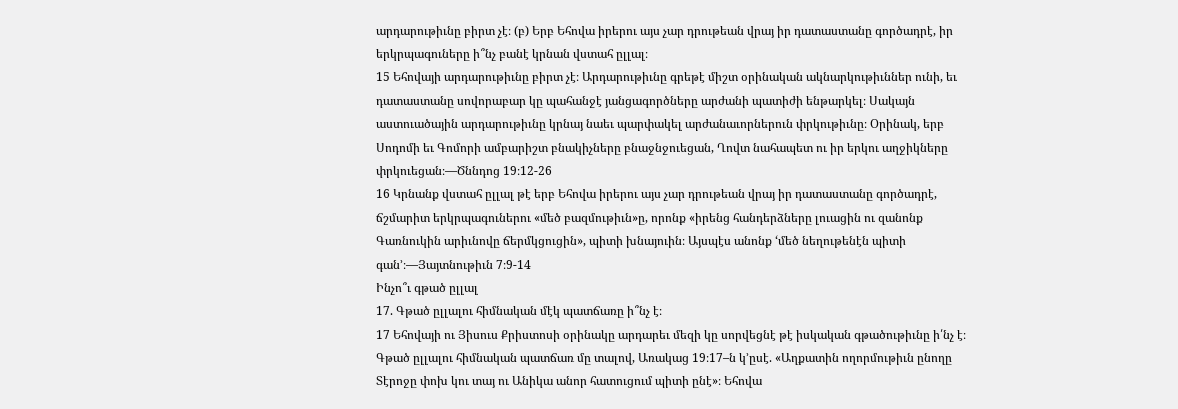արդարութիւնը բիրտ չէ։ (բ) Երբ Եհովա իրերու այս չար դրութեան վրայ իր դատաստանը գործադրէ, իր երկրպագուները ի՞նչ բանէ կրնան վստահ ըլլալ։
15 Եհովայի արդարութիւնը բիրտ չէ։ Արդարութիւնը գրեթէ միշտ օրինական ակնարկութիւններ ունի, եւ դատաստանը սովորաբար կը պահանջէ յանցագործները արժանի պատիժի ենթարկել։ Սակայն աստուածային արդարութիւնը կրնայ նաեւ պարփակել արժանաւորներուն փրկութիւնը։ Օրինակ, երբ Սոդոմի եւ Գոմորի ամբարիշտ բնակիչները բնաջնջուեցան, Ղովտ նահապետ ու իր երկու աղջիկները փրկուեցան։—Ծննդոց 19։12-26
16 Կրնանք վստահ ըլլալ թէ երբ Եհովա իրերու այս չար դրութեան վրայ իր դատաստանը գործադրէ, ճշմարիտ երկրպագուներու «մեծ բազմութիւն»ը, որոնք «իրենց հանդերձները լուացին ու զանոնք Գառնուկին արիւնովը ճերմկցուցին», պիտի խնայուին։ Այսպէս անոնք ‘մեծ նեղութենէն պիտի գան’։—Յայտնութիւն 7։9-14
Ինչո՞ւ գթած ըլլալ
17. Գթած ըլլալու հիմնական մէկ պատճառը ի՞նչ է։
17 Եհովայի ու Յիսուս Քրիստոսի օրինակը արդարեւ մեզի կը սորվեցնէ թէ իսկական գթածութիւնը ի՛նչ է։ Գթած ըլլալու հիմնական պատճառ մը տալով, Առակաց 19։17–ն կ’ըսէ. «Աղքատին ողորմութիւն ընողը Տէրոջը փոխ կու տայ ու Անիկա անոր հատուցում պիտի ընէ»։ Եհովա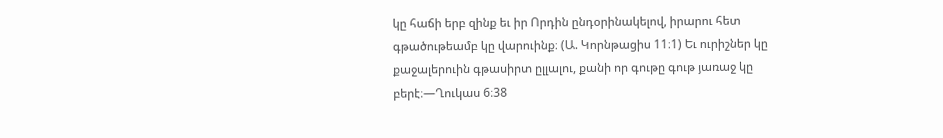կը հաճի երբ զինք եւ իր Որդին ընդօրինակելով, իրարու հետ գթածութեամբ կը վարուինք։ (Ա. Կորնթացիս 11։1) Եւ ուրիշներ կը քաջալերուին գթասիրտ ըլլալու, քանի որ գութը գութ յառաջ կը բերէ։—Ղուկաս 6։38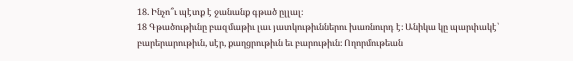18. Ինչո՞ւ պէտք է ջանանք գթած ըլլալ։
18 Գթածութիւնը բազմաթիւ լաւ յատկութիւններու խառնուրդ է։ Անիկա կը պարփակէ՝ բարերարութիւն, սէր, քաղցրութիւն եւ բարութիւն։ Ողորմութեան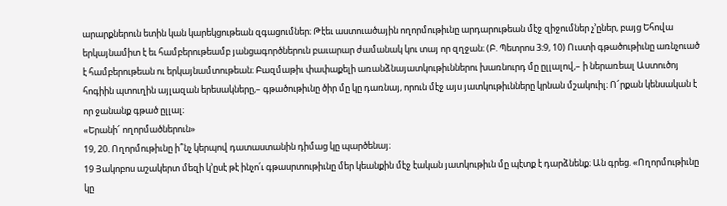արարքներուն ետին կան կարեկցութեան զգացումներ։ Թէեւ աստուածային ողորմութիւնը արդարութեան մէջ զիջումներ չ’ըներ, բայց Եհովա երկայնամիտ է եւ համբերութեամբ յանցագործներուն բաւարար ժամանակ կու տայ որ զղջան։ (Բ. Պետրոս 3։9, 10) Ուստի գթածութիւնը առնչուած է համբերութեան ու երկայնամտութեան։ Բազմաթիւ փափաքելի առանձնայատկութիւններու խառնուրդ մը ըլլալով,– ի ներառեալ Աստուծոյ հոգիին պտուղին այլազան երեսակները,– գթածութիւնը ծիր մը կը դառնայ, որուն մէջ այս յատկութիւնները կրնան մշակուիլ։ Ո՜րքան կենսական է որ ջանանք գթած ըլլալ։
«Երանի՜ ողորմածներուն»
19, 20. Ողորմութիւնը ի՞նչ կերպով դատաստանին դիմաց կը պարծենայ։
19 Յակոբոս աշակերտ մեզի կ’ըսէ թէ ինչո՛ւ գթասրտութիւնը մեր կեանքին մէջ էական յատկութիւն մը պէտք է դարձնենք։ Ան գրեց. «Ողորմութիւնը կը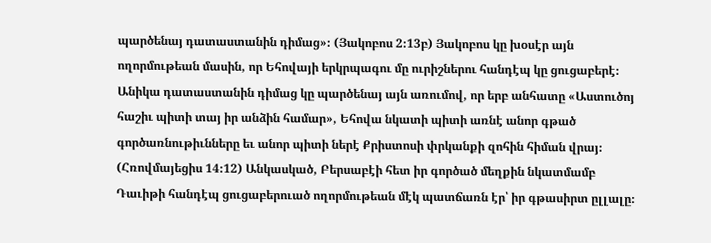պարծենայ դատաստանին դիմաց»։ (Յակոբոս 2։13բ) Յակոբոս կը խօսէր այն ողորմութեան մասին, որ Եհովայի երկրպագու մը ուրիշներու հանդէպ կը ցուցաբերէ։ Անիկա դատաստանին դիմաց կը պարծենայ այն առումով, որ երբ անհատը «Աստուծոյ հաշիւ պիտի տայ իր անձին համար», Եհովա նկատի պիտի առնէ անոր գթած գործառնութիւնները եւ անոր պիտի ներէ Քրիստոսի փրկանքի զոհին հիման վրայ։ (Հռովմայեցիս 14։12) Անկասկած, Բերսաբէի հետ իր գործած մեղքին նկատմամբ Դաւիթի հանդէպ ցուցաբերուած ողորմութեան մէկ պատճառն էր՝ իր գթասիրտ ըլլալը։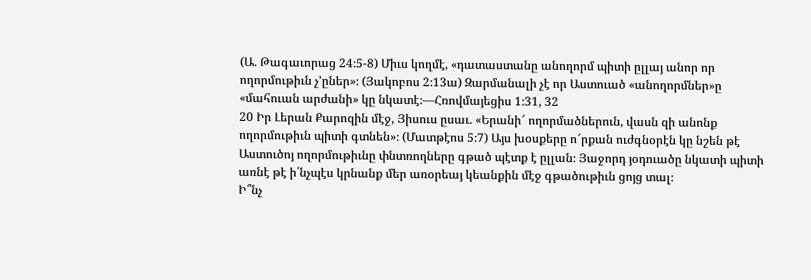(Ա. Թագաւորաց 24։5-8) Միւս կողմէ, «դատաստանը անողորմ պիտի ըլլայ անոր որ ողորմութիւն չ’ըներ»։ (Յակոբոս 2։13ա) Զարմանալի չէ որ Աստուած «անողորմներ»ը «մահուան արժանի» կը նկատէ։—Հռովմայեցիս 1։31, 32
20 Իր Լերան Քարոզին մէջ, Յիսուս ըսաւ. «Երանի՜ ողորմածներուն, վասն զի անոնք ողորմութիւն պիտի գտնեն»։ (Մատթէոս 5։7) Այս խօսքերը ո՜րքան ուժգնօրէն կը նշեն թէ Աստուծոյ ողորմութիւնը փնտռողները գթած պէտք է ըլլան։ Յաջորդ յօդուածը նկատի պիտի առնէ թէ ի՛նչպէս կրնանք մեր առօրեայ կեանքին մէջ գթածութիւն ցոյց տալ։
Ի՞նչ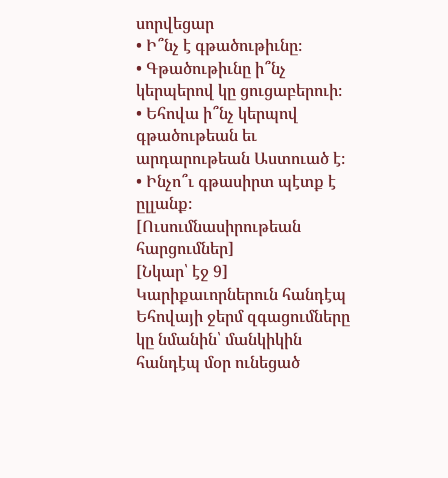սորվեցար
• Ի՞նչ է գթածութիւնը։
• Գթածութիւնը ի՞նչ կերպերով կը ցուցաբերուի։
• Եհովա ի՞նչ կերպով գթածութեան եւ արդարութեան Աստուած է։
• Ինչո՞ւ գթասիրտ պէտք է ըլլանք։
[Ուսումնասիրութեան հարցումներ]
[Նկար՝ էջ 9]
Կարիքաւորներուն հանդէպ Եհովայի ջերմ զգացումները կը նմանին՝ մանկիկին հանդէպ մօր ունեցած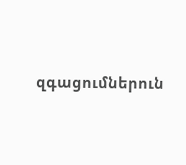զգացումներուն